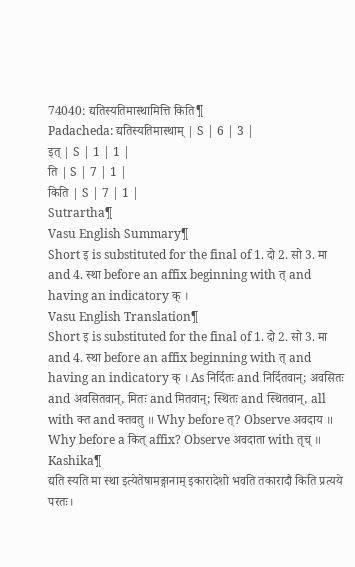74040: द्यतिस्यतिमास्थामित्ति किति¶
Padacheda: द्यतिस्यतिमास्थाम् | S | 6 | 3 |
इत् | S | 1 | 1 |
ति | S | 7 | 1 |
किति | S | 7 | 1 |
Sutrartha¶
Vasu English Summary¶
Short इ is substituted for the final of 1. दो 2. सो 3. मा and 4. स्था before an affix beginning with त् and having an indicatory क् ।
Vasu English Translation¶
Short इ is substituted for the final of 1. दो 2. सो 3. मा and 4. स्था before an affix beginning with त् and having an indicatory क् । As निर्दितः and निर्दितवान्; अवसितः and अवसितवान्, मितः and मितवान्; स्थितः and स्थितवान्, all with क्त and क्तवतु ॥ Why before त्? Observe अवदाय ॥ Why before a कित् affix? Observe अवदाता with तृच् ॥
Kashika¶
द्यति स्यति मा स्था इत्येतेषामङ्गानाम् इकारादेशो भवति तकारादौ किति प्रत्यये परतः।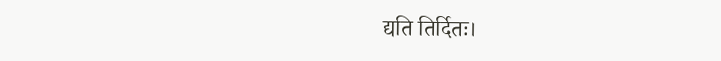द्यति तिर्दितः।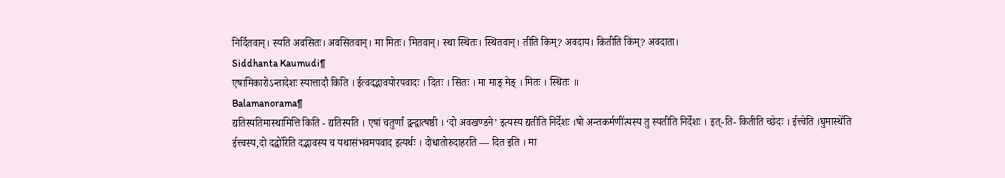निर्दितवान्। स्यति अवसितः। अवसितवान्। मा मितः। मितवान्। स्था स्थितः। स्थितवान्। तीति किम्? अवदाय। कितीति किम्? अवदाता।
Siddhanta Kaumudi¶
एषामिकारोऽन्तादेशः स्यात्तादौ किति । ईत्वदद्भावयोरपवादः । दितः । सितः । मा माङ् मेङ् । मितः । स्थितः ॥
Balamanorama¶
द्यतिस्यतिमास्थामित्ति किति - द्यतिस्यति । एषां चतुर्णां द्वन्द्वात्षष्ठी । ‘दो अवखण्डने’ इत्यस्य द्यतीति निर्देशः ।षो अन्तकर्मणी॑त्यस्य तु स्यतीति निर्देशः । इत्-ति- कितीति च्छेदः । ईत्त्वेति ।घुमास्थे॑ति ईत्त्वस्य,दो दद्धो॑रिति दद्भावस्य च यथासंभवमपवाद इत्यर्थः । दोधातोरुदाहरति — दित इति । मा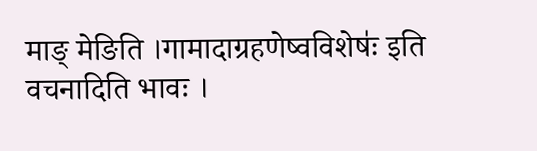माङ् मेङिति ।गामादाग्रहणेष्वविशेषः॑ इति वचनादिति भावः ।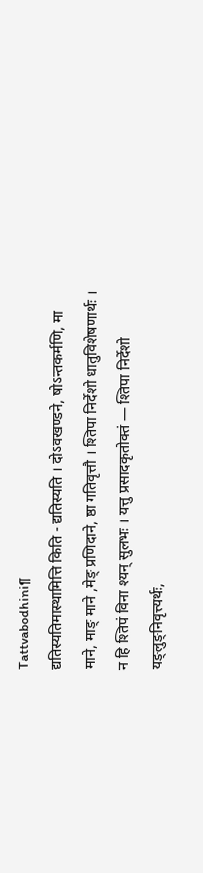Tattvabodhini¶
द्यतिस्यतिमास्थामित्ति किति - द्यतिस्यति । दोऽवखण्डने, षोऽन्तकर्मणि, मा माने, माङ् माने ,मेङ् प्रणिदाने, ष्ठा गतिवृत्तौ । श्तिपा निर्देशो धातुविशेषणार्थः । न हि श्तिपं विना श्यन् सुलभः । यत्तु प्रसादकृतोक्तं — श्तिपा निर्देशो यङ्लुङ्निवृत्त्यर्थः,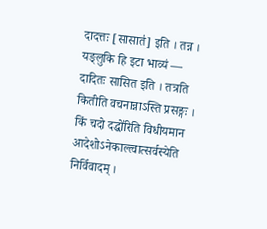दादत्तः [सासात॑] इति । तन्न । यङ्लुकि हि इटा भाव्यं — दादितः सासित इति । तत्रति कितीति वचनान्नाऽस्ति प्रसङ्गः । किं चदो दद्धो॑रिति विधीयमान आदेशोऽनेकाल्त्वात्सर्वस्येति निर्विवादम् ।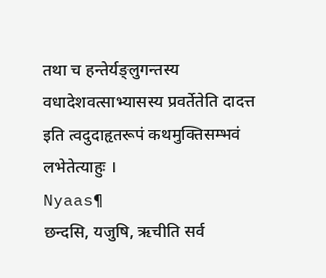तथा च हन्तेर्यङ्लुगन्तस्य वधादेशवत्साभ्यासस्य प्रवर्तेतेति दादत्त इति त्वदुदाहृतरूपं कथमुक्तिसम्भवं लभेतेत्याहुः ।
Nyaas¶
छन्दसि, यजुषि, ऋचीति सर्व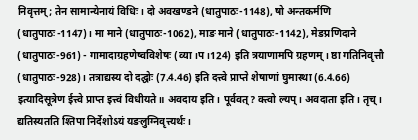निवृत्तम्; तेन सामान्येनायं विधिः। दो अवखण्डने (धातुपाठः-1148), षो अन्तकर्मणि (धातुपाठः-1147)। मा माने (धातुपाठः-1062), माङ माने (धातुपाठः-1142), मेङप्रणिदाने (धातुपाठः-961) - गामादाग्रहणेष्वविशेषः (व्या।प।124) इति त्रयाणामपि ग्रहणम्। ष्ठा गतिनिवृत्तौ (धातुपाठः-928)। तत्राद्यस्य दो दद्घोः (7.4.46) इति दत्त्वे प्राप्ते शेषाणां घुमास्था (6.4.66) इत्यादिसूत्रेण ईत्त्वे प्राप्त इत्त्वं विधीयते॥ अवदाय इति। पूर्ववत्? क्त्वो ल्यप्। अवदाता इति। तृच्। द्यतिस्यतति श्तिपा निर्देशोऽयं यङलुग्निवृत्त्यर्थः।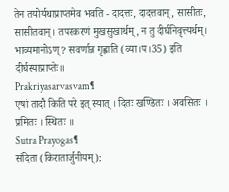तेन तयोर्यथाप्राप्तमेव भवति - दादत्तः, दादत्तवान्, सासीतः, सासीतवान्। तपरकरणं मुखसुखार्थम्, न तु दीर्घनिवृत्त्यर्थम्। भाव्यमानोऽण्? सवर्णान्न गृह्णाति (व्या।प।35) इति दीर्घस्याप्राप्तेः॥
Prakriyasarvasvam¶
एषां तादौ किति परे इत् स्यात् । दितः खण्डितः । अवसितः । प्रमितः । स्थितः ॥
Sutra Prayogas¶
संदिता (किरातार्जुनीयम्):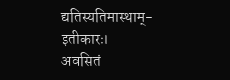द्यतिस्यतिमास्थाम्- इतीकारः।
अवसितं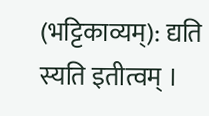(भट्टिकाव्यम्): द्यति स्यति इतीत्वम् ।